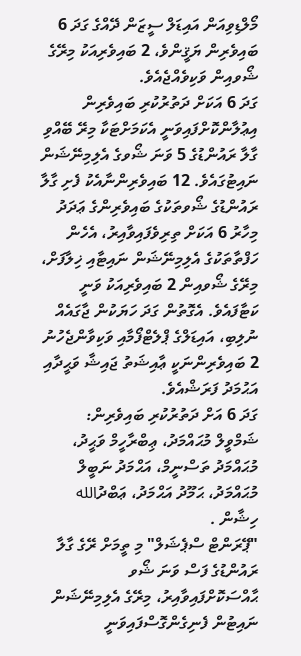މޯލްޑިވިއަން އައިޑަލް ސީޒަން ދޭއްގެ ގަދަ 6 ބައިވެރިން ޔަޤީންވެ، 2 ބައިވެރިއަކު މިރޭގެ ޝޯވއިން ވަކިވެއްޖެއެވެ.
ގަދަ 6 އަކަށް ދަތުރުކުރި ބައިވެރިން އިޢުލާންކޮށްފައިވަނީ އެކަމަށްޓަކާ މިރޭ ބޭއްވި ގާލާ ރައުންޑުގެ 5 ވަނަ ޝޯވގެ އެލިމިނޭޝަން ނައިޓުގައެވެ. 12 ބައިވެރިންނާއެކު ފެށި ގާލާ ރައުންޑުގެ ޝޯވތަކުގެ ބައިވެރިންގެ ޢަދަދު މިހާރު 6 އަކަށް ތިރިވެފައިވާއިރު، އެހެން ހަފްތާތަކުގެ އެލިމިނޭޝަން ނައިޓާއި ޚިލާފަށް، މިރޭގެ ޝޯވއިން 2 ބައިވެރިއަކު ވަނީ ކަޓާފައެވެ. އެގޮތުން ގަދަ ހަޔަކުން ޖާގައެއް ނުލިބި، އައިޑަލްގެ ޕްލެޓްފޯމާއި ވަކިވާންޖެހުނު 2 ބައިވެރިންނަކީ ޢާއިޝަތު ޖައިޝާ ވަޙީދާއި އަޙުމަދު ފަރަޝްއެވެ.
ގަދަ 6 އަށް ދަތުރުކުރި ބައިވެރިން:
ޝަމްވީލް މުޙައްމަދު، ޢިބްރާހީމް ވަޙީދު، މުޙައްމަދު ތަސްނީމް، އަޙްމަދު ނަބީލް މުޙައްމަދު، ޙަމޫދު އަޙްމަދު، ޢަބްދުالله ހިޝާން .
"ޕޭރަންޓް ސްޕެޝަލް" މި ތީމަށް ރޭގެ ގާލާ ރައުންޑުގެ ފަސް ވަނަ ޝޯވ ޙާއްސަކޮށްފައިވާއިރު، މިރޭގެ އެލިމިނޭޝަން ނައިޓުން ފެނިގެންގޮސްފައިވަނީ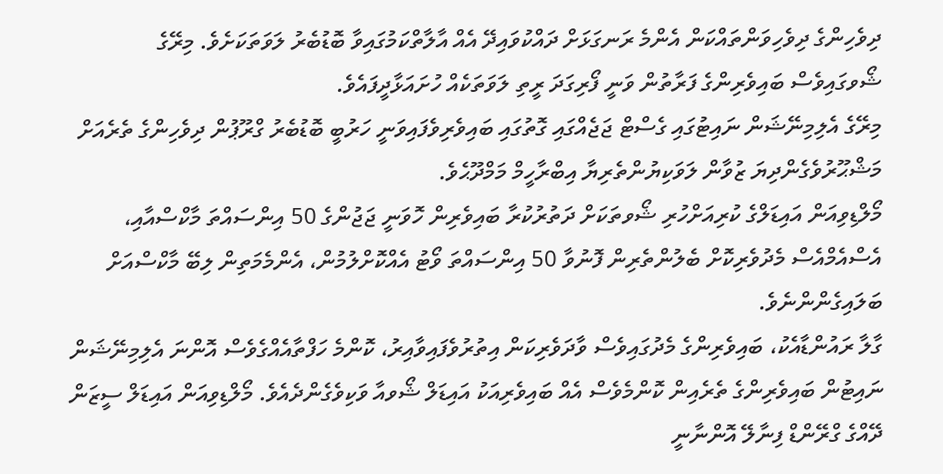ދިވެހިންގެ ދިވެހިވަންތައްކަން އެންމެ ރަނގަޅަށް ދައްކުވައިދޭ އެއް އާލާތްކަމުގައިވާ ބޮޑުބެރު ލަވަތަކަށެވެ. މިރޭގެ ޝޯވގައިވެސް ބައިވެރިންގެ ފަރާތުން ވަނީ ފޯރިގަދަ ރީތި ލަވަތަކެއް ހުށައަޅާދީފައެވެ.
މިރޭގެ އެލިމިނޭޝަން ނައިޓުގައި ގެސްޓް ޖަޖެއްގައި ގޮތުގައި ބައިވެރިވެފައިވަނީ ހަރުބީ ބޮޑުބެރު ގްރޫޕުން ދިވެހިންގެ ތެރެއަށް މަޝްޙޫރުވެގެންދިޔަ ޒުވާން ލަވަކިޔުންތެރިޔާ އިބްރާހީމް މަމްދޫޙެވެ.
މޯލްޑިވިއަން އައިޑަލްގެ ކުރިއަށްހުރި ޝޯވތަކަށް ދަތުރުކުރާ ބައިވެރިން ހޮވަނީ ޖަޖުންގެ 50 އިންސައްތަ މާކްސްއާއި، އެސްއެމްއެސް މެދުވެރިކޮށް ބެލުންތެރިން ފޮނުވާ 50 އިންސައްތަ ވޯޓު އެއްކޮށްލުމުން، އެންމެމަތިން ލިބޭ މާކްސްއަށް ބަލައިގެންންނެވެ.
ގާލާ ރައުންޑާއެކު، ބައިވެރިންގެ މެދުގައިވެސް ވާދަވެރިކަން އިތުރުވެފައިވާއިރު، ކޮންމެ ހަފްތާއެއްގެވެސް އޮންނަ އެލިމިނޭޝަން ނައިޓުން ބައިވެރިންގެ ތެރެއިން ކޮންމެވެސް އެއް ބައިވެރިއަކު އައިޑަލް ޝޯވއާ ވަކިވެގެންދެއެވެ. މޯލްޑިވިއަން އައިޑަލް ސީޒަން ދޭއްގެ ގްރޭންޑް ފިނާލޭ އޮންނާނީ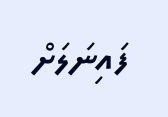ފައިނަލަށް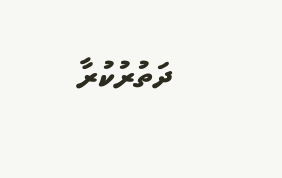ދަތުރުކުރާ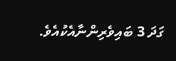ގަދަ 3 ބައިވެރިންނާއެކުއެވެ.